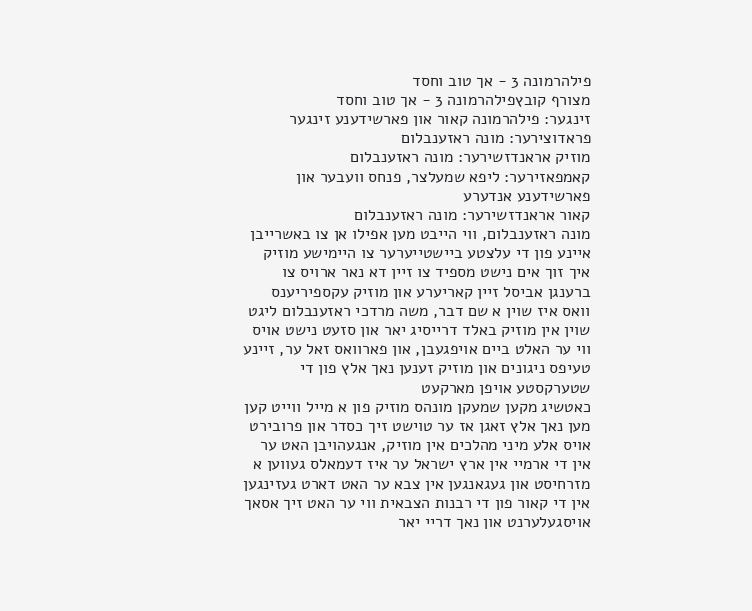פילהרמונה 3 - אך טוב וחסד
מצורף קובץפילהרמונה 3 - אך טוב וחסד
זינגער: פילהרמונה קאור און פארשידענע זינגער
פראדוצירער: מונה ראזענבלום
מוזיק אראנדזשירער: מונה ראזענבלום
קאמפאזירער: ליפא שמעלצר, פנחס וועבער און פארשידענע אנדערע
קאור אראנדזשירער: מונה ראזענבלום
מונה ראזענבלום, ווי הייבט מען אפילו אן צו באשרייבן איינע פון די עלצטע ביישטייערער צו היימישע מוזיק איך זוך אים נישט מספיד צו זיין דא נאר ארויס צו ברענגן אביסל זיין קאריערע און מוזיק עקספיריענס וואס איז שוין א שם דבר, משה מרדכי ראזענבלום ליגט שוין אין מוזיק באלד דרייסיג יאר און סזעט נישט אויס ווי ער האלט ביים אויפגעבן, און פארוואס זאל ער, זיינע טעיפס ניגונים און מוזיק זענען נאך אלץ פון די שטערקסטע אויפן מארקעט
כאטשיג מקען שמעקן מונהס מוזיק פון א מייל ווייט קען מען נאך אלץ זאגן אז ער טוישט זיך כסדר און פרובירט אויס אלע מיני מהלכים אין מוזיק, אנגעהויבן האט ער אין די ארמיי אין ארץ ישראל ער איז דעמאלס געווען א מזרחיסט און געגאנגען אין צבא ער האט דארט געזינגען אין די קאור פון די רבנות הצבאית ווי ער האט זיך אסאך אויסגעלערנט און נאך דריי יאר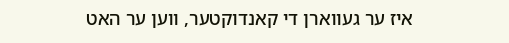איז ער געווארן די קאנדוקטער, ווען ער האט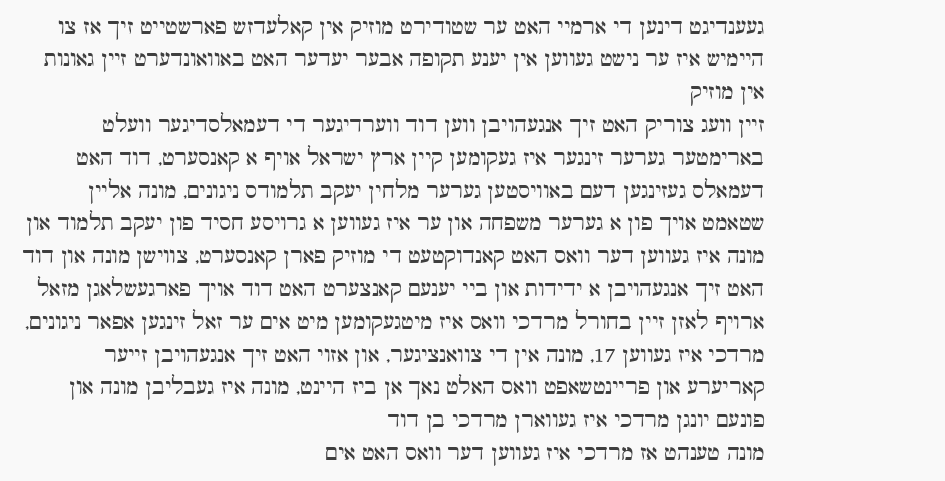געענדיגט דינען די ארמיי האט ער שטודירט מוזיק אין קאלעדזש פארשטייט זיך אז צו היימיש איז ער נישט געווען אין יענע תקופה אבער יעדער האט באוואונדערט זיין גאונות אין מוזיק
זיין וועג צוריק האט זיך אנגעהויבן ווען דוד ווערדיגער די דעמאלסדיגער וועלט בארימטער גערער זינגער איז געקומען קיין ארץ ישראל אויף א קאנסערט, דוד האט דעמאלס געזינגען דעם באוויסטען גערער מלחין יעקב תלמודס ניגונים, מונה אליין שטאמט אויך פון א גערער משפחה און ער איז געווען א גרויסע חסיד פון יעקב תלמוד און מונה איז געווען דער וואס האט קאנדוקטעט די מוזיק פארן קאנסערט, צווישן מונה און דוד האט זיך אנגעהויבן א ידידות און ביי יענעם קאנצערט האט דוד אויך פארגעשלאגן מזאל ארויף לאזן זיין בחורל מרדכי וואס איז מיטגעקומען מיט אים ער זאל זינגען אפאר ניגונים, מרדכי איז געווען 17, מונה אין די צוואנציגער, און אזוי האט זיך אנגעהויבן זייער קאריערע און פריינטשאפט וואס האלט נאך אן ביז היינט, מונה איז געבליבן מונה און פונעם יונגן מרדכי איז געווארן מרדכי בן דוד
מונה טענהט אז מרדכי איז געווען דער וואס האט אים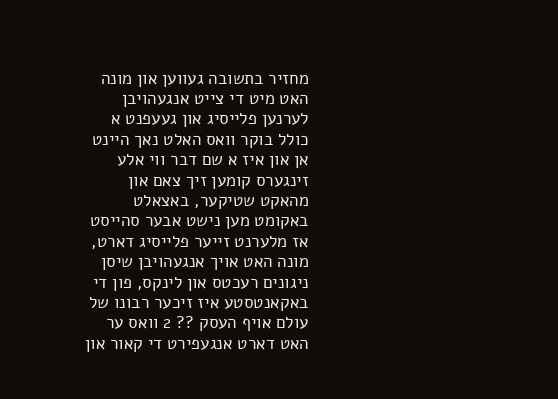מחזיר בתשובה געווען און מונה האט מיט די צייט אנגעהויבן לערנען פלייסיג און געעפנט א כולל בוקר וואס האלט נאך היינט אן און איז א שם דבר ווי אלע זינגערס קומען זיך צאם און מהאקט שטיקער, באצאלט באקומט מען נישט אבער סהייסט אז מלערנט זייער פלייסיג דארט, מונה האט אויך אנגעהויבן שיסן ניגונים רעכטס און לינקס, פון די באקאנטסטע איז זיכער רבונו של עולם אויף העסק ?? 2 וואס ער האט דארט אנגעפירט די קאור און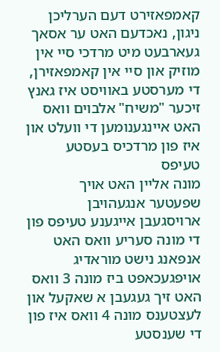קאמפאזירט דעם הערליכן ניגון, נאכדעם האט ער אסאך געארבעט מיט מרדכי סיי אין מוזיק און סיי אין קאמפאזירן, די מערסטע באוויסט איז גאנץ זיכער "משיח" אלבוים וואס האט איינגענומען די וועלט און איז פון מרדכיס בעסטע טעיפס
מונה אליין האט אויך שפעטער אנגעהויבן ארויסגעבן אייגענע טעיפס פון די מונה סעריע וואס האט אנפאנג נישט מוראדיג אויפגעכאפט ביז מונה 3 וואס האט זיך געגעבן א שאקעל און לעצטענס מונה 4 וואס איז פון די שענסטע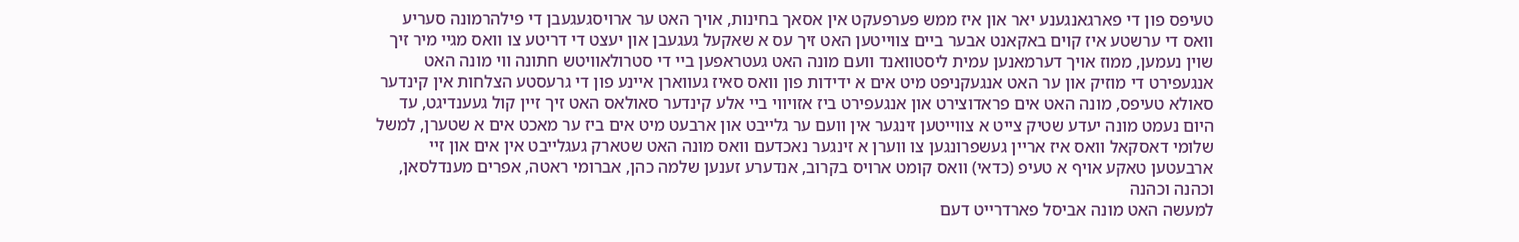טעיפס פון די פארגאנגענע יאר און איז ממש פערפעקט אין אסאך בחינות, אויך האט ער ארויסגעגעבן די פילהרמונה סעריע וואס די ערשטע איז קוים באקאנט אבער ביים צווייטען האט זיך עס א שאקעל געגעבן און יעצט די דריטע צו וואס מגיי מיר זיך שוין נעמען, ממוז אויך דערמאנען עמית ליסטוואנד וועם מונה האט געטראפען ביי די סטרולאוויטש חתונה ווי מונה האט אנגעפירט די מוזיק און ער האט אנגעקניפט מיט אים א ידידות פון וואס סאיז געווארן איינע פון די גרעסטע הצלחות אין קינדער סאולא טעיפס, מונה האט אים פראדוצירט און אנגעפירט ביז אזויווי ביי אלע קינדער סאולאס האט זיך זיין קול געענדיגט, עד היום נעמט מונה יעדע שטיק צייט א צווייטען זינגער אין וועם ער גלייבט און ארבעט מיט אים ביז ער מאכט אים א שטערן, למשל שלומי דאסקאל וואס איז אריין געשפרונגען צו ווערן א זינגער נאכדעם וואס מונה האט שטארק געגלייבט אין אים און זיי ארבעטען טאקע אויף א טעיפ (כדאי) וואס קומט ארויס בקרוב, אנדערע זענען שלמה כהן, אברומי ראטה, אפרים מענדלסאן, וכהנה וכהנה
למעשה האט מונה אביסל פארדרייט דעם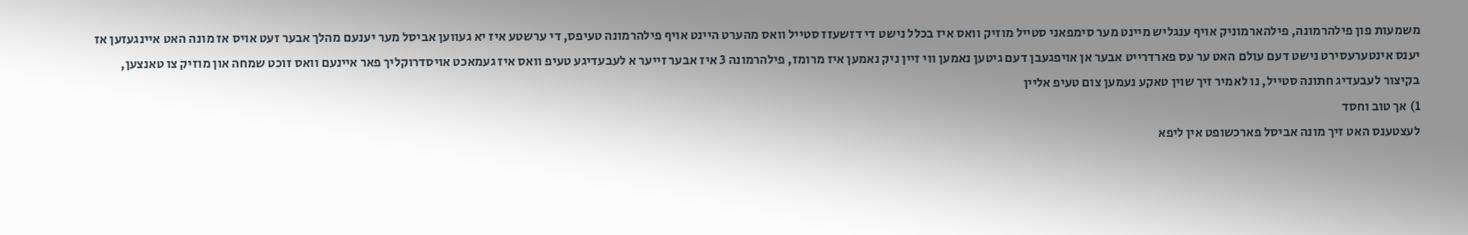משמעות פון פילהרמונה, פילהארמוניק אויף ענגליש מיינט מער סימפאני סטייל מוזיק וואס איז בכלל נישט די דזשעזז סטייל וואס מהערט היינט אויף פילהרמונה טעיפס, די ערשטע איז יא געווען אביסל מער יענעם מהלך אבער זעט אויס אז מונה האט איינגעזען אז יענס אינטערעסירט נישט דעם עולם האט ער עס פארדרייט אבער אן אויפגעבן דעם גיטען נאמען ווי זיין ניק נאמען איז מרומז, פילהרמונה 3 איז אבער זייער א לעבעדיגע טעיפ וואס איז געמאכט אויסדרוקליך פאר איינעם וואס זוכט שמחה און מוזיק צו טאנצען, בקיצור לעבעדיג חתונה סטייל, נו לאמיר זיך שוין טאקע נעמען צום טעיפ אליין
1) אך טוב וחסד
לעצטענס האט זיך מונה אביסל פארכשופט אין ליפא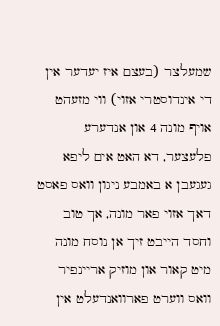שמעלצר (בעצם איז יעדער אין די אינדוסטרי אזוי) ווי מזעהט אויף מונה 4 און אנדערע פלעצער, דא האט אים ליפא געגעבן א באמבע ניגון וואס פאסט דאך אזוי פאר מונה, אך טוב וחסד הייבט זיך אן נוסח מונה מיט קאור און מוזיק אריינפיר וואס ווערט פארוואנדעלט אין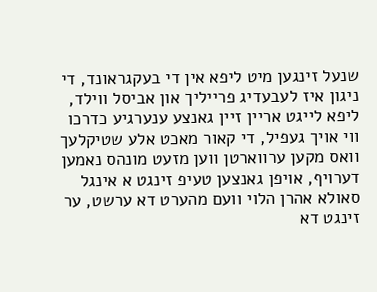שנעל זינגען מיט ליפא אין די בעקגראונד, די ניגון איז לעבעדיג פרייליך און אביסל ווילד, ליפא לייגט אריין זיין גאנצע ענערגיע כדרכו ווי אויך געפיל, די קאור מאכט אלע שטיקלעך וואס מקען ערווארטן ווען מזעט מונהס נאמען דערויף, אויפן גאנצען טעיפ זינגט א אינגל סאולא אהרן הלוי וועם מהערט דא ערשט, ער זינגט דא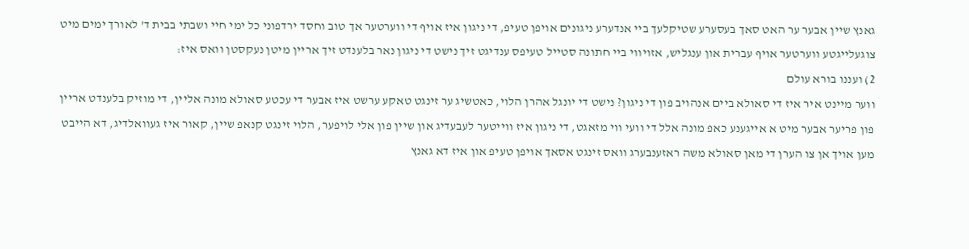גאנץ שיין אבער ער האט סאך בעסערע שטיקלעך ביי אנדערע ניגונים אויפן טעיפ, די ניגון איז אויף די ווערטער אך טוב וחסד ירדפוני כל ימי חיי ושבתי בבית ד' לאורך ימים מיט צוגעלייגטע ווערטער אויף עברית און ענגליש, אזויווי ביי חתונה סטייל טעיפס ענדיגט זיך נישט די ניגון נאר בלענדט זיך אריין מיטן נעקסטן וואס איז:
2) ועננו בורא עולם
ווער מיינט איר איז די סאולא ביים אנהויב פון די ניגון? נישט די יונגל אהרן הלוי, כאטשיג ער זינגט טאקע ערשט איז אבער די עכטע סאולא מונה אליין, די מוזיק בלענדט אריין פון פריער אבער מיט א אייגענע כאפ מונה אלל די וועי ווי מזאגט, די ניגון איז ווייטער לעבעדיג און שיין פון אלי לויפער, הלוי זינגט קנאפ שיין, קאור איז געוואלדיג, דא הייבט מען אויך אן צו הערן די מאן סאולא משה ראזענבערג וואס זינגט אסאך אויפן טעיפ און איז דא גאנץ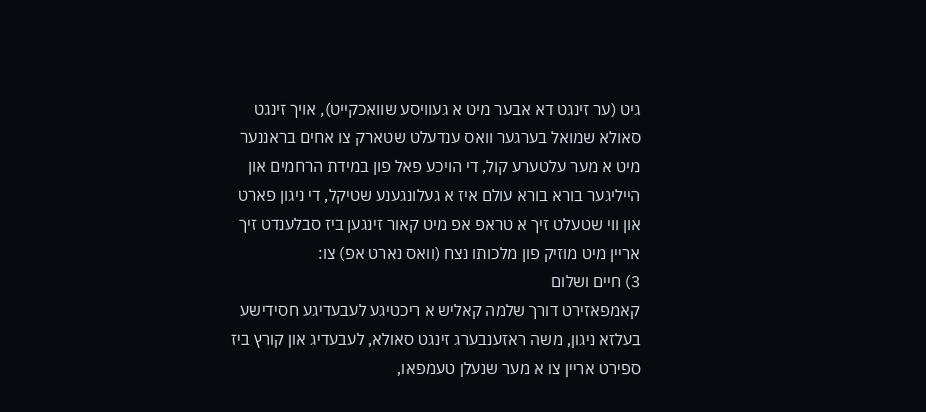גיט (ער זינגט דא אבער מיט א געוויסע שוואכקייט), אויך זינגט סאולא שמואל בערגער וואס ענדעלט שטארק צו אחים בראננער מיט א מער עלטערע קול, די הויכע פאל פון במידת הרחמים און הייליגער בורא בורא עולם איז א געלונגענע שטיקל, די ניגון פארט און ווי שטעלט זיך א טראפ אפ מיט קאור זינגען ביז סבלענדט זיך אריין מיט מוזיק פון מלכותו נצח (וואס נארט אפ) צו:
3) חיים ושלום
קאמפאזירט דורך שלמה קאליש א ריכטיגע לעבעדיגע חסידישע בעלזא ניגון, משה ראזענבערג זינגט סאולא, לעבעדיג און קורץ ביז ספירט אריין צו א מער שנעלן טעמפאו,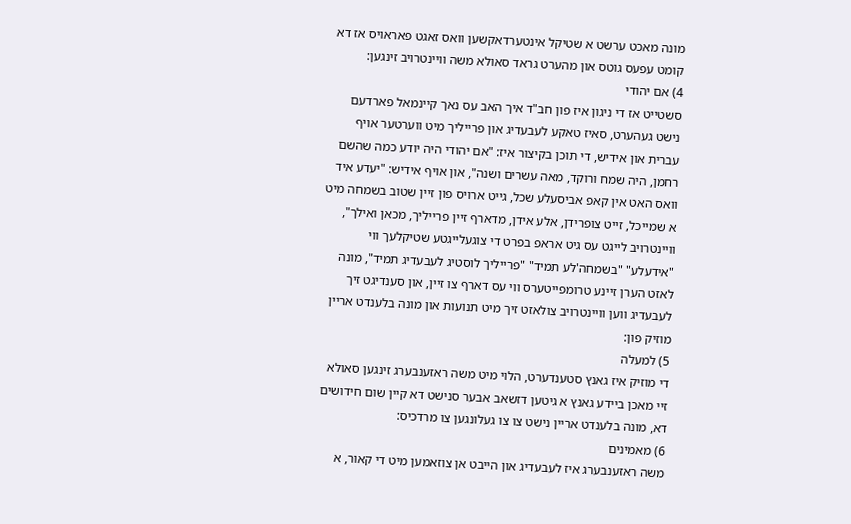מונה מאכט ערשט א שטיקל אינטערדאקשען וואס זאגט פאראויס אז דא קומט עפעס גוטס און מהערט גראד סאולא משה וויינטרויב זינגען:
4) אם יהודי
סשטייט אז די ניגון איז פון חב"ד איך האב עס נאך קיינמאל פארדעם נישט געהערט, סאיז טאקע לעבעדיג און פרייליך מיט ווערטער אויף עברית און אידיש, די תוכן בקיצור איז: "אם יהודי היה יודע כמה שהשם רחמן, היה שמח ורוקד, מאה עשרים ושנה", און אויף אידיש: "יעדע איד וואס האט אין קאפ אביסעלע שכל, גייט ארויס פון זיין שטוב בשמחה מיט א שמייכל, זייט צופרידן, אלע אידן, מדארף זיין פרייליך, מכאן ואילך", וויינטרויב לייגט עס גיט אראפ בפרט די צוגעלייגטע שטיקלעך ווי "אידעלע" "בשמחה'לע תמיד" "פרייליך לוסטיג לעבעדיג תמיד", מונה לאזט הערן זיינע טרומפייטערס ווי עס דארף צו זיין, און סענדיגט זיך לעבעדיג ווען וויינטרויב צולאזט זיך מיט תנועות און מונה בלענדט אריין מוזיק פון:
5) למעלה
די מוזיק איז גאנץ סטענדערט, הלוי מיט משה ראזענבערג זינגען סאולא זיי מאכן ביידע גאנץ א גיטען דזשאב אבער סנישט דא קיין שום חידושים דא, מונה בלענדט אריין נישט צו צו געלונגען צו מרדכיס:
6) מאמינים
משה ראזענבערג איז לעבעדיג און הייבט אן צוזאמען מיט די קאור, א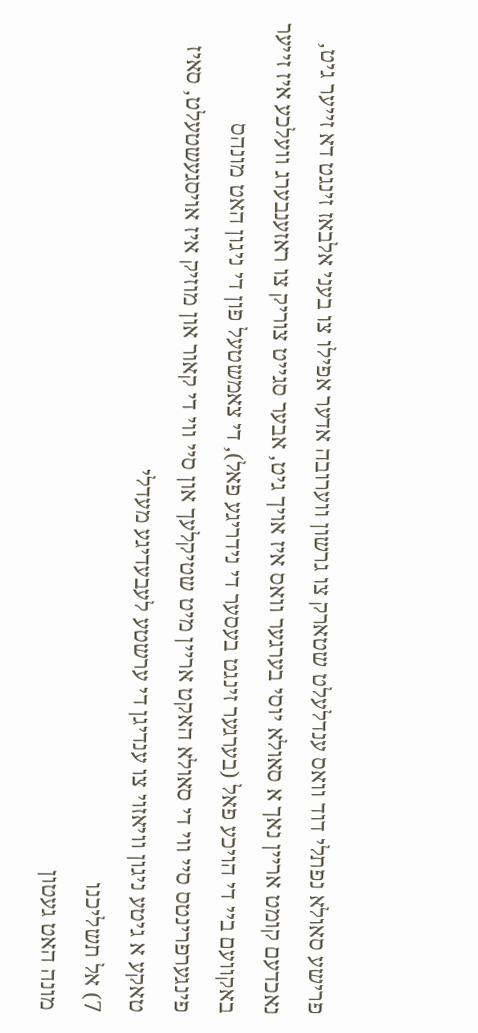פרישע סאולא נפתלי דוד וואס ענדלעלט שטארק צו גרשון ווערובה אדער אפילו צו בעני אלבאז זינגט דא זייער גיט, נאכדעם קומט אריין נאך א סאולא יוסי בערגער וואס איז אויך גיט, אבער סגייט צוריק צו ראזענבערג וועלכע איז זייער באקוועם ביי די הויכע פאל (בערגער זינגט בעסער די נידריגע פאל), די צאמשטעל פון די ניגון האט מונהס פינגערפרינטס סיי ווי די סאולא האקט אריין מיט שטיקלעך און סיי ווי די קאור און מוזיק איז אויסגעשטעלט, סאיז טאקע א גיטע ניגון וויאזוי צו ענדיגן די ערשטע לעבעדיגע מעדלי
7) אל תשליכנו
מונה האט געטון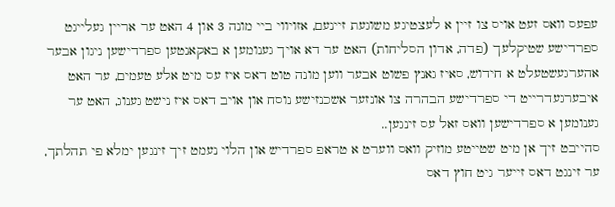עפעס וואס זעט אויס צו זיין א לעצטיגע משוגעת זיינעם, אזויווי ביי מונה 3 און 4 האט ער אריין געלייגט ספרדישע שטיקלעך (פדה, אדון הסליחות) האט ער דא אויך גענומען א באקאנטען ספרדישען ניגון אבער אהערגעשטעלט א חידוש, סאיז גאנץ פשוט אבער ווען מונה טוט דאס איז עס מיט אלע טעמים, ער האט איבערגעדרייט די ספרדישע הבהרה צו אונזער אשכנזישע נוסח און אויב דאס איז נישט גענוג, האט ער גענומען א ספרדישען וואס זאל עס זינגען..
סהייבט זיך אן מיט שטייטע מוזיק וואס ווערט א טראפ ספרדיש און הלוי נעמט זיך זינגען ימלא פי תהלתך, ער זינגט דאס זייער גיט חוץ דאס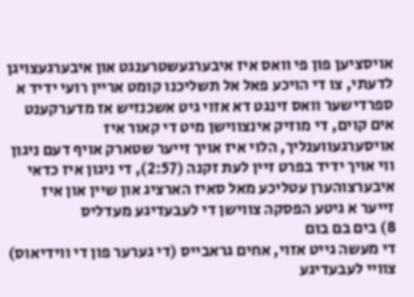אויסציען פון פי וואס איז איבערגעשטרענגט און איבערגעצויגן לדעתי, צו די הויכע פאל אל תשליכנו קומט אריין רועי ידיד א ספרדישער וואס זינגט דא אזוי גיט אשכנזיש אז מדערקענט אים קוים, די מוזיק אינצווישן מיט די קאור איז אויסערגעווענליך, הלוי איז אויך זייער שטארק אויף דעם ניגון ווי אויך ידיד בפרט זיין לעת זקנה (2:57), די ניגון איז כדאי איבערצוהערן עטליכע מאל סאיז הארציג און שיין און איז זייער א גיטע הפסקה צווישן די לעבעדיגע מעדליס
8) בים בם בום
די מעשה גייט אזוי, אחים גראבייס (די גערער פון די ווידיאוס) צוויי לעבעדיגע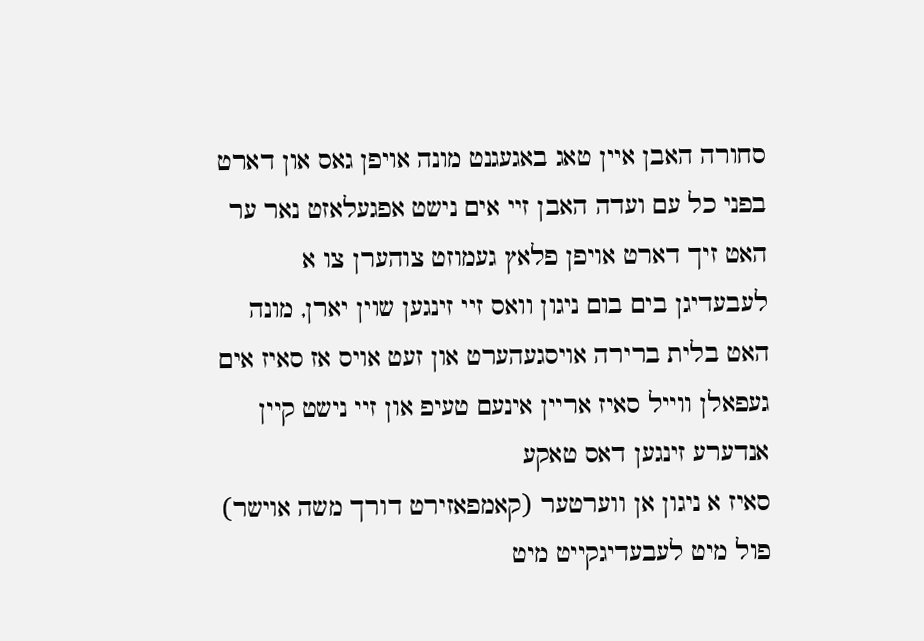סחורה האבן איין טאג באגעגנט מונה אויפן גאס און דארט בפני כל עם ועדה האבן זיי אים נישט אפגעלאזט נאר ער האט זיך דארט אויפן פלאץ געמוזט צוהערן צו א לעבעדיגן בים בום ניגון וואס זיי זינגען שוין יארן, מונה האט בלית ברירה אויסגעהערט און זעט אויס אז סאיז אים געפאלן ווייל סאיז אריין אינעם טעיפ און זיי נישט קיין אנדערע זינגען דאס טאקע
סאיז א ניגון אן ווערטער (קאמפאזירט דורך משה אוישר) פול מיט לעבעדיגקייט מיט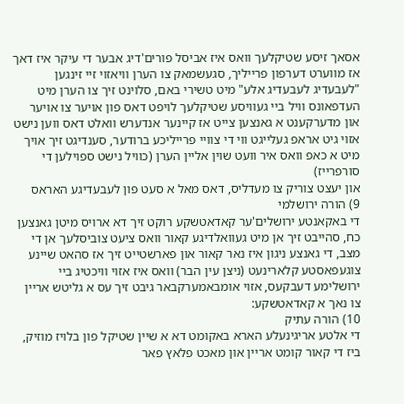אסאך זיסע שטיקלעך וואס איז אביסל פורים'דיג אבער די עיקר איז דאך אז מווערט דערפון פרייליך, סגעשמאק צו הערן וויאזוי זיי זינגען "לעבעדיג לעבעדיג אלע" מיט טשירי באם, סלוינט זיך צו הערן מיט העדפאונס וויל ביי געוויסע שטיקלעך לויפט דאס פון אויער צו אויער און מדערקענט א גאנצען צייט אז קיינער אנדערש וואלט דאס ווען נישט אזוי גיט אראפ געלייגט ווי די צוויי פרייליכע ברודער, סענדיגט זיך אויך מיט א כאפ וואס איר וועט שוין אליין הערן (כוויל נישט ספוילען די סורפרייז)
און יעצט צוריק צו מעדליס, דאס מאל א סעט פון לעבעדיגע האראס
9) הורה ירושלמי
די באקאנטע ירושלים'ער קאדאטשקע רוקט זיך דא ארויס מיטן גאנצען כח, סהייבט זיך אן מיט געוואלדיגע קאור וואס ציעט צוביסלעך אן די מצב, די גאנצע ניגון איז נאר קאור און פארשטייט זיך אז סהאט שיינע צוגעפאסטע קלארינעט (ניצן עין הבר) וואס איז אזוי וויכטיג ביי ירושלימע דעבקעס, אזוי אומבאמערקבאר גיבט זיך עס א גליטש אריין צו נאך א קאדאטשקע:
10) הורה עתיק
די אלטע אריגינעלע הארא באקומט דא א שיין שטיקל פון בלויז מוזיק, ביז די קאור קומט אריין און מאכט פלאץ פאר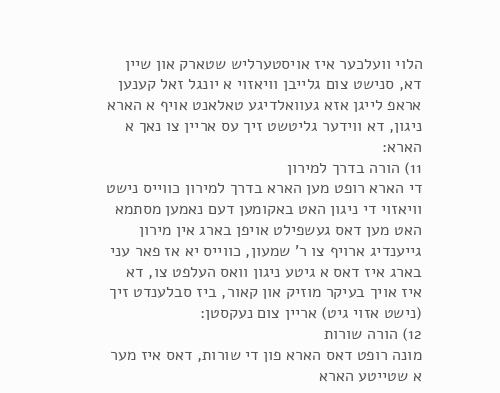הלוי וועלכער איז אויסטערליש שטארק און שיין דא, סנישט צום גלייבן וויאזוי א יונגל זאל קענען אראפ לייגן אזא געוואלדיגע טאלאנט אויף א הארא ניגון, דא ווידער גליטשט זיך עס אריין צו נאך א הארא:
11) הורה בדרך למירון
די הארא רופט מען הארא בדרך למירון כווייס נישט וויאזוי די ניגון האט באקומען דעם נאמען מסתמא האט מען דאס געשפילט אויפן בארג אין מירון גייענדיג ארויף צו ר' שמעון, כווייס יא אז פאר עני בארג איז דאס א גיטע ניגון וואס העלפט צו, דא איז אויך בעיקר מוזיק און קאור, ביז סבלענדט זיך (נישט אזוי גיט) אריין צום נעקסטן:
12) הורה שורות
מונה רופט דאס הארא פון די שורות, דאס איז מער א שטייטע הארא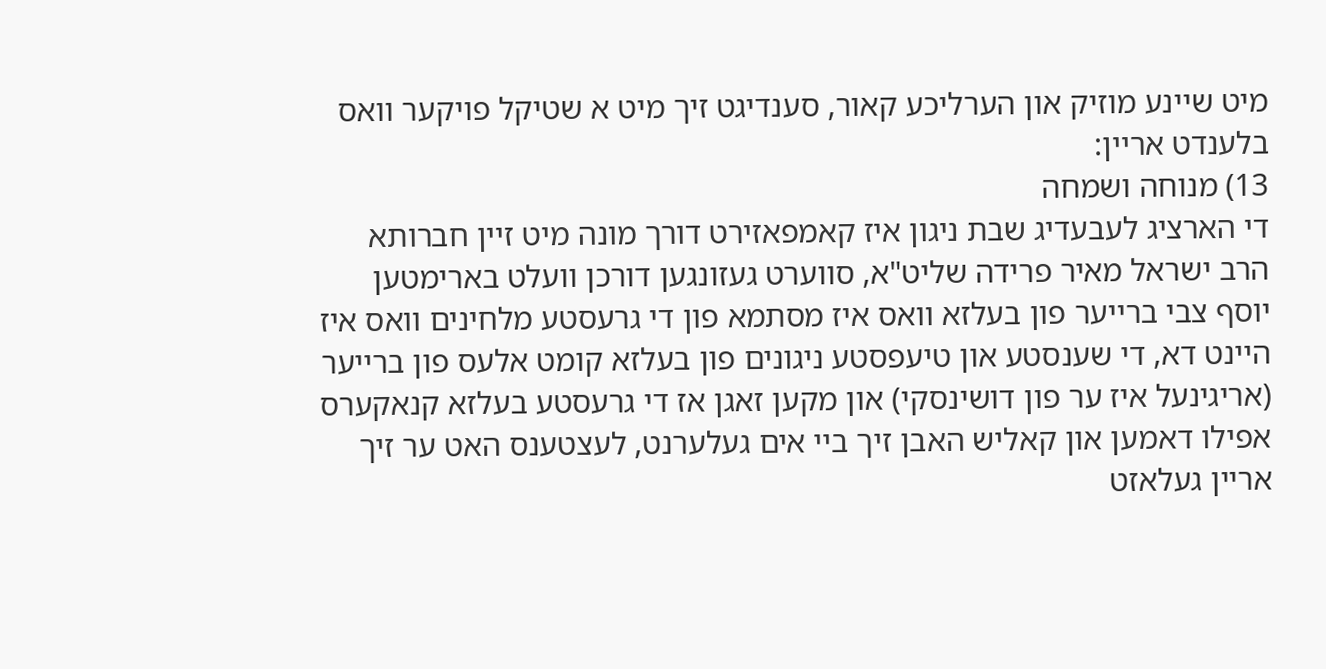מיט שיינע מוזיק און הערליכע קאור, סענדיגט זיך מיט א שטיקל פויקער וואס בלענדט אריין:
13) מנוחה ושמחה
די הארציג לעבעדיג שבת ניגון איז קאמפאזירט דורך מונה מיט זיין חברותא הרב ישראל מאיר פרידה שליט"א, סווערט געזונגען דורכן וועלט בארימטען יוסף צבי ברייער פון בעלזא וואס איז מסתמא פון די גרעסטע מלחינים וואס איז היינט דא, די שענסטע און טיעפסטע ניגונים פון בעלזא קומט אלעס פון ברייער (אריגינעל איז ער פון דושינסקי) און מקען זאגן אז די גרעסטע בעלזא קנאקערס אפילו דאמען און קאליש האבן זיך ביי אים געלערנט, לעצטענס האט ער זיך אריין געלאזט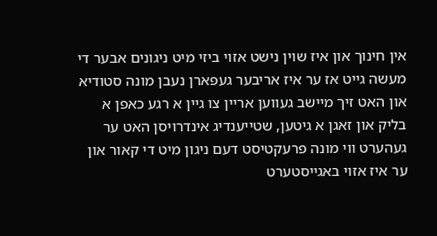אין חינוך און איז שוין נישט אזוי ביזי מיט ניגונים אבער די מעשה גייט אז ער איז אריבער געפארן נעבן מונה סטודיא און האט זיך מיישב געווען אריין צו גיין א רגע כאפן א בליק און זאגן א גיטען, שטייענדיג אינדרויסן האט ער געהערט ווי מונה פרעקטיסט דעם ניגון מיט די קאור און ער איז אזוי באגייסטערט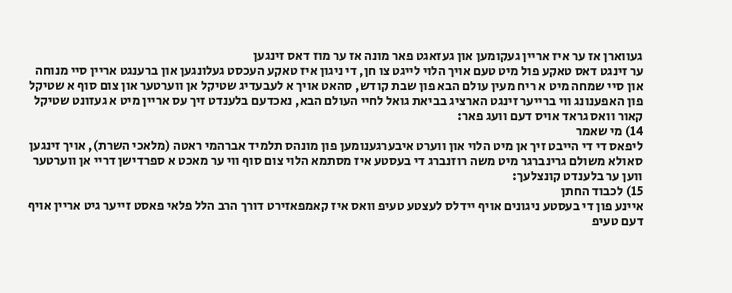געווארן אז ער איז אריין געקומען און געזאגט פאר מונה אז ער מוז דאס זינגען
ער זינגט דאס טאקע פול מיט טעם אויך הלוי לייגט צו חן, די ניגון איז טאקע העכסט געלונגען און ברענגט אריין סיי מנוחה און סיי שמחה מיט א ריח מעין עולם הבא פון שבת קודש, סהאט אויך א לעבעדיג שטיקל אן ווערטער און צום סוף א שטיקל פון האפענונג ווי ברייער זינגט הארציג בביאת גואל לחיי העולם הבא, נאכדעם בלענדט זיך עס אריין מיט א געזונט שטיקל קאור וואס גראד אויס דעם וועג פאר:
14) מי שאמר
ליפאס די די הייבט זיך אן מיט הלוי און ווערט איבערגענומען פון מונהס תלמיד אברהמי ראטה (מלאכי השרת), אויך זינגען סאולא משולם גרינברגר מיט משה רוזנברג די בעסטע איז מסתמא הלוי צום סוף ווי ער מאכט א ספרדישן דריי אן ווערטער ווען ער בלענדט קונצלעך:
15) לכבוד החתן
איינע פון די בעסטע ניגונים אויף יידלס לעצטע טעיפ וואס איז קאמפאזירט דורך הרב הלל פלאי פאסט זייער גיט אריין אויף דעם טעיפ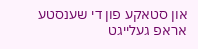און סטאקע פון די שענסטע אראפ געלייגט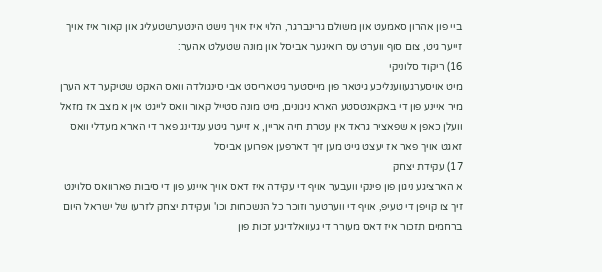ביי פון אהרון סאמעט און משולם גרינברגר, הלוי איז אויך נישט הינטערשטעליג און קאור איז אויך זייער גיט, צום סוף ווערט עס רואיגער אביסל און מונה שטעלט אהער:
16) ריקוד סלוניקי
מיט אויסערגעווענליכע גיטאר פון מייסטער גיטאריסט אבי סינגולדה וואס האקט שטיקער דא הערן מיר איינע פון די באקאנטסטע הארא ניגונים, מיט מונה סטייל קאור וואס לייגט אין א מצב אז מזאל וועלן כאפן א שפאציר גראד אין עטרת חיה אריין, א זייער גיטע ענדינג פאר די הארא מעדלי וואס זאגט אויך פאר אז יעצט גייט מען זיך דארפען אפרוען אביסל
17) עקידת יצחק
א הארציגע ניגון פון פינקי וועבער אויף די עקידה איז דאס אויך איינע פון די סיבות פארוואס סלוינט זיך צו קויפן די טעיפ, אויף די ווערטער וזוכר כל הנשכחות וכו' ועקידת יצחק לזרעו של ישראל היום ברחמים תזכור איז דאס מעורר די געוואלדיגע זכות פון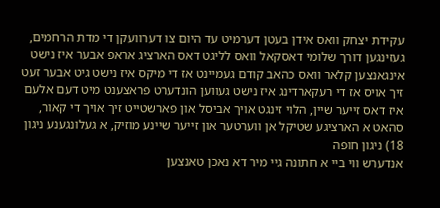עקידת יצחק וואס אידן בעטן דערמיט עד היום צו דערוועקן די מדת הרחמים, געזינגען דורך שלומי דאסקאל וואס לליגט דאס הארציג אראפ אבער איז נישט אינגאנצען קלאר וואס כהאב קודם געמיינט אז די מיקס איז נישט גיט אבער זעט זיך אויס אז די רעקארדינג איז נישט געווען הונדערט פראצענט מיט דעם אלעם איז דאס זייער שיין, הלוי זינגט אויך אביסל און פארשטייט זיך אויך די קאור, סהאט א הארציגע שטיקל אן ווערטער און זייער שיינע מוזיק, א געלונגענע ניגון
18) ניגון חופה
אנדערש ווי ביי א חתונה גיי מיר דא נאכן טאנצען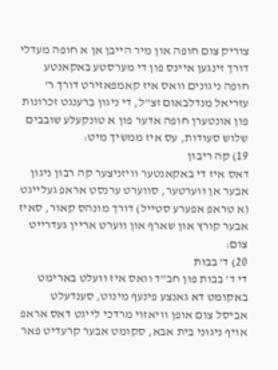צוריק צום חופה און מיר הייבן אן א חופה מעדלי דורך זינגען איינס פון די מערסטע באקאנטע חופה ניגונים וואס איז קאמפאזירט דורך ר' עזריאל מנדלבאום זצ"ל, די ניגון ברענגט זכרונות פון אונטערן חופה אדער פון א טונקעלע שובבים שלוש סעודות, עס איז ממשיך מיט:
19) קה ריבון
דאס איז די באקאנטער וויזניצער קה רבון ניגון אבער אן ווערטער, סווערט ערנסט אראפ געלייגט (א טראפ אפערע סטייל) דורך מונהס קאור, סאיז אבער קורץ און שארף און ווערט אריין געדרייט צום:
20) ד' בבות
די ד' בבות פון חב"ד וואס איז וועלט בארימט באקומט דא גאנצע פינעף מינוט, סענדעלט אביסל צום אופן וויאזוי מרדכי לייגט דאס אראפ אויף ניגוני בית אבא, סקומט אבער קרעדיט פאר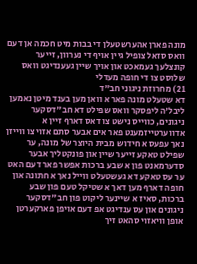מונה פארן אהערשטעלן די בבות מיט חכמה אן דעם וואס סזאל צופיל גיין אויף די נערוון, זייער קונצלעך געמאכט און אויך שיין געענדיגט וואס שלוסט צו די חופה מעדלי
21) מחרוזת ניגוני חב"ד
דא שטעלט מונה פאר א וואן מען בענד מיטן נאמען ליבל'ה ליפסקר וואס שפילט דא חב"דסקער ניגונים, כווייס נישט צו דאס דארף זיין א אדווערטייזמענט פאר אים אבער סתם אזוי צו ווייזן נאך עפעס א חידוש מבית היוצר של מונה, ער שפילט טאקע זייער שיין און פונקטליך אבער סדערמאנט פון א שבע ברכות אפשר פאר דעם האט ער עס טאקע דא געשטעלט ווייל נאך א חתונה און חופה דארף מען דאך א שטיקל טעם פון שבע ברכות, סאיז א שיינער ליקוט פון חב"דסקער ניגונים און עס ענדיגט אפ דעם אויפן פארקערטן אופן וויאזוי סהאט זיך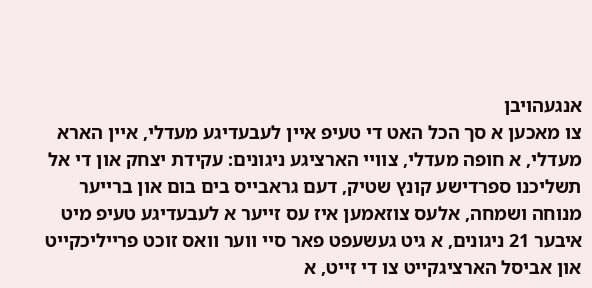אנגעהויבן
צו מאכען א סך הכל האט די טעיפ איין לעבעדיגע מעדלי, איין הארא מעדלי, א חופה מעדלי, צוויי הארציגע ניגונים: עקידת יצחק און די אל תשליכנו ספרדישע קונץ שטיק, דעם גראבייס בים בום און ברייער מנוחה ושמחה, אלעס צוזאמען איז עס זייער א לעבעדיגע טעיפ מיט איבער 21 ניגונים, א גיט געשעפט פאר סיי ווער וואס זוכט פרייליכקייט און אביסל הארציגקייט צו די זייט, א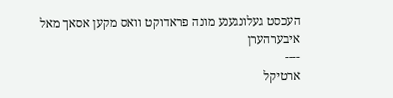העכסט געלונגענע מונה פראדוקט וואס מקען אסאך מאל איבערהערן
----
ארטיקל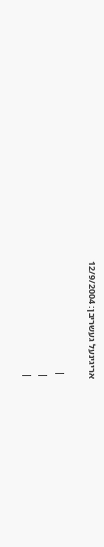אריגינעל געשריבן: 12/9/2004

 |
|
|